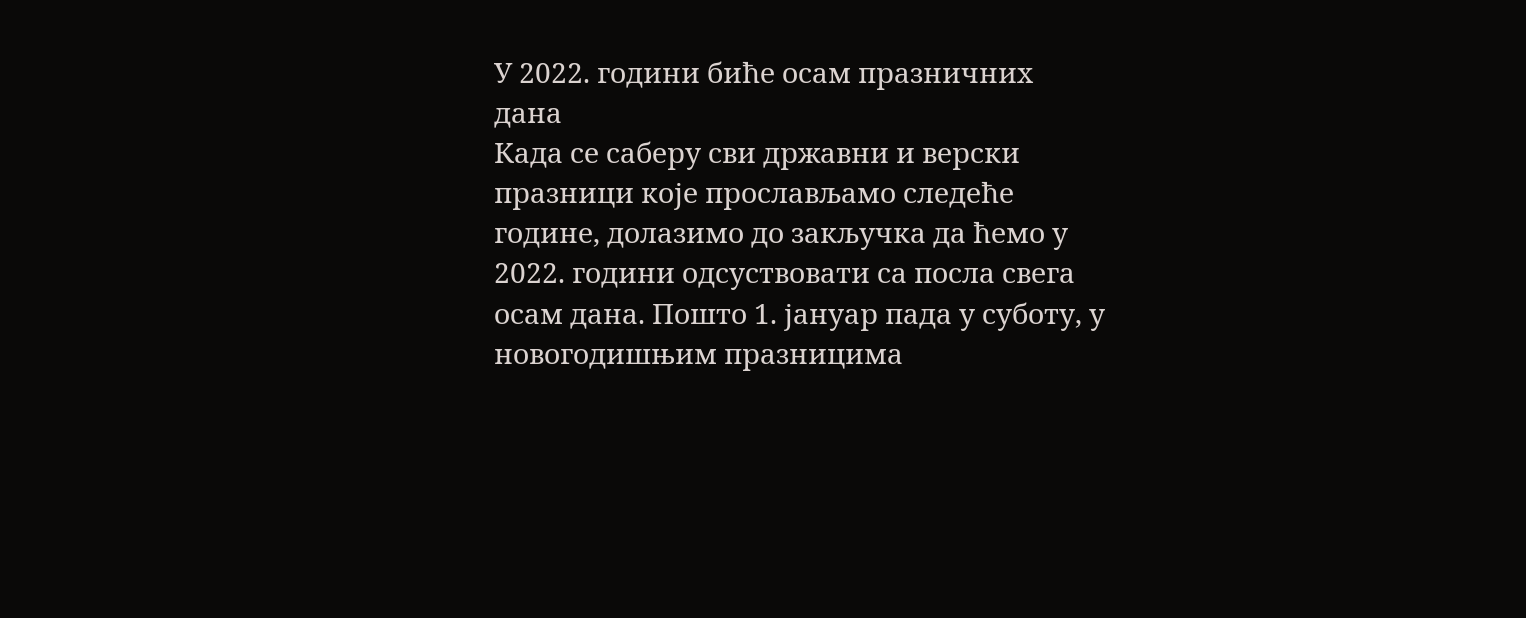У 2022. години биће осам празничних дана
Када се саберу сви државни и верски празници које прослављамо следеће године, долазимо до закључка да ћемо у 2022. години одсуствовати са посла свега осам дана. Пошто 1. јануар пада у суботу, у новогодишњим празницима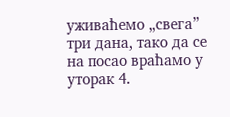уживаћемо „свега” три дана, тако да се на посао враћамо у уторак 4.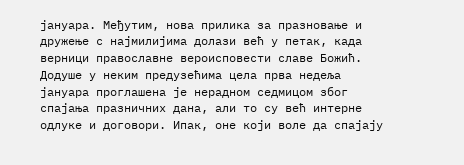јануара. Међутим, нова прилика за празновање и дружење с најмилијима долази већ у петак, када верници православне вероисповести славе Божић. Додуше у неким предузећима цела прва недеља јануара проглашена је нерадном седмицом због спајања празничних дана, али то су већ интерне одлуке и договори. Ипак, оне који воле да спајају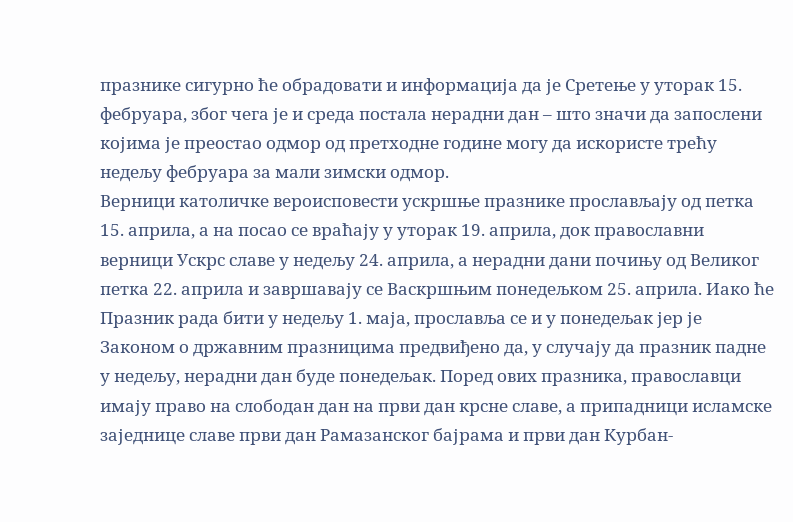празнике сигурно ће обрадовати и информација да је Сретење у уторак 15. фебруара, због чега је и среда постала нерадни дан – што значи да запослени којима је преостао одмор од претходне године могу да искористе трећу недељу фебруара за мали зимски одмор.
Верници католичке вероисповести ускршње празнике прослављају од петка 15. априла, а на посао се враћају у уторак 19. априла, док православни верници Ускрс славе у недељу 24. априла, а нерадни дани почињу од Великог петка 22. априла и завршавају се Васкршњим понедељком 25. априла. Иако ће Празник рада бити у недељу 1. маја, прославља се и у понедељак јер је Законом о државним празницима предвиђено да, у случају да празник падне у недељу, нерадни дан буде понедељак. Поред ових празника, православци имају право на слободан дан на први дан крсне славе, а припадници исламске заједнице славе први дан Рамазанског бајрама и први дан Курбан-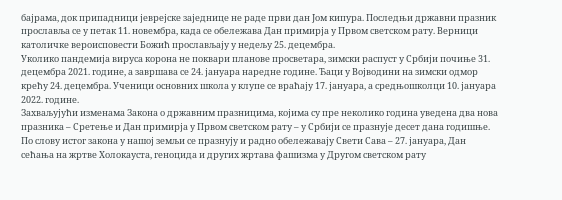бајрама, док припадници јеврејске заједнице не раде први дан Јом кипура. Последњи државни празник прославља се у петак 11. новембра, када се обележава Дан примирја у Првом светском рату. Верници католичке вероисповести Божић прослављају у недељу 25. децембра.
Уколико пандемија вируса корона не поквари планове просветара, зимски распуст у Србији почиње 31. децембра 2021. године, а завршава се 24. јануара наредне године. Ђаци у Војводини на зимски одмор крећу 24. децембра. Ученици основних школа у клупе се враћају 17. јануара, а средњошколци 10. јануара 2022. године.
Захваљујући изменама Закона о државним празницима, којима су пре неколико година уведена два нова празника – Сретење и Дан примирја у Првом светском рату – у Србији се празнује десет дана годишње. По слову истог закона у нашој земљи се празнују и радно обележавају Свети Сава – 27. јануара, Дан сећања на жртве Холокауста, геноцида и других жртава фашизма у Другом светском рату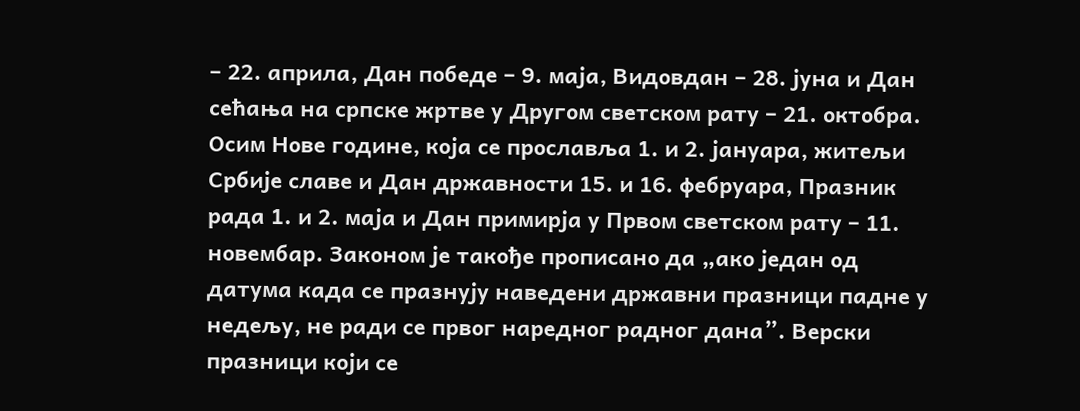– 22. априла, Дан победе – 9. маја, Видовдан – 28. јуна и Дан сећања на српске жртве у Другом светском рату – 21. октобра. Осим Нове године, која се прославља 1. и 2. јануара, житељи Србије славе и Дан државности 15. и 16. фебруара, Празник рада 1. и 2. маја и Дан примирја у Првом светском рату – 11. новембар. Законом је такође прописано да „ако један од датума када се празнују наведени државни празници падне у недељу, не ради се првог наредног радног дана”. Верски празници који се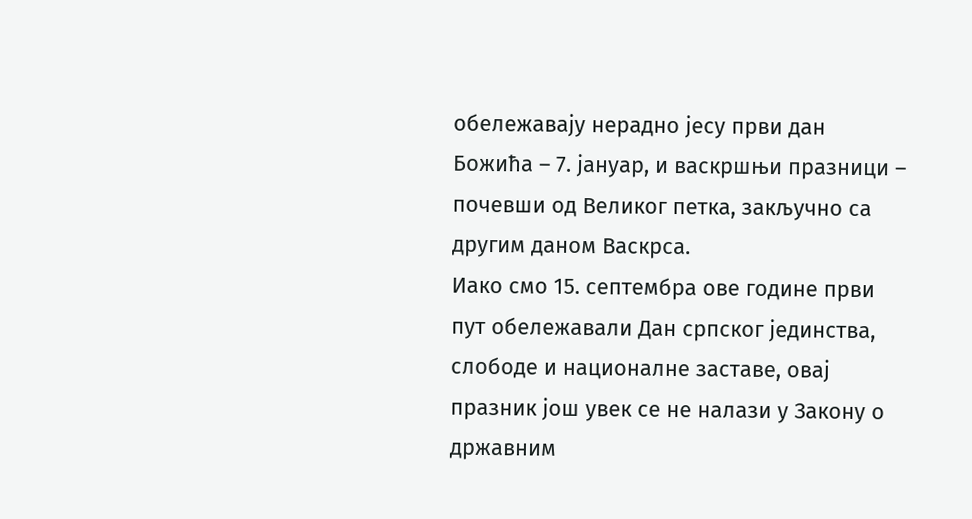обележавају нерадно јесу први дан Божића – 7. јануар, и васкршњи празници – почевши од Великог петка, закључно са другим даном Васкрса.
Иако смо 15. септембра ове године први пут обележавали Дан српског јединства, слободе и националне заставе, овај празник још увек се не налази у Закону о државним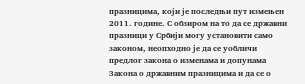празницима, који је последњи пут измењен 2011. године. С обзиром на то да се државни празници у Србији могу установити само законом, неопходно је да се уобличи предлог закона о изменама и допунама Закона о државним празницима и да се о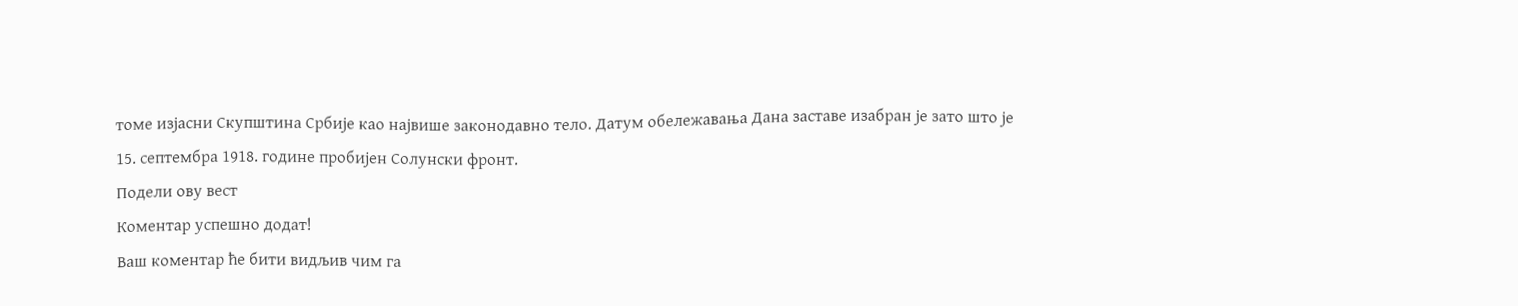томе изјасни Скупштина Србије као највише законодавно тело. Датум обележавања Дана заставе изабран је зато што је 15. септембра 1918. године пробијен Солунски фронт.
Подели ову вест
Комeнтар успeшно додат!
Ваш комeнтар ћe бити видљив чим га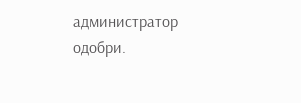администратор одобри.